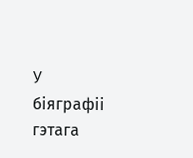У біяграфіі гэтага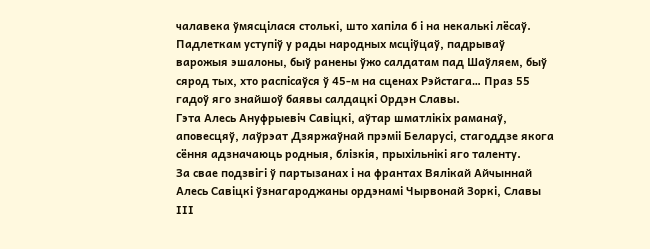чалавека ўмясцілася столькі, што хапіла б і на некалькі лёсаў. Падлеткам уступіў у рады народных мсціўцаў, падрываў варожыя эшалоны, быў ранены ўжо салдатам пад Шаўляем, быў сярод тых, хто распісаўся ў 45-м на сценах Рэйстага… Праз 55 гадоў яго знайшоў баявы салдацкі Ордэн Славы.
Гэта Алесь Ануфрыевіч Савіцкі, аўтар шматлікіх раманаў, аповесцяў, лаўрэат Дзяржаўнай прэміі Беларусі, стагоддзе якога сёння адзначаюць родныя, блізкія, прыхільнікі яго таленту.
За свае подзвігі ў партызанах і на франтах Вялікай Айчыннай Алесь Савіцкі ўзнагароджаны ордэнамі Чырвонай Зоркі, Славы ІІІ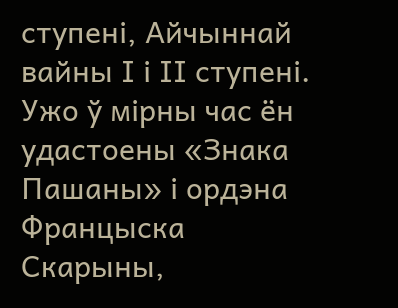ступені, Айчыннай вайны І і ІІ ступені. Ужо ў мірны час ён удастоены «Знака Пашаны» і ордэна Францыска Скарыны,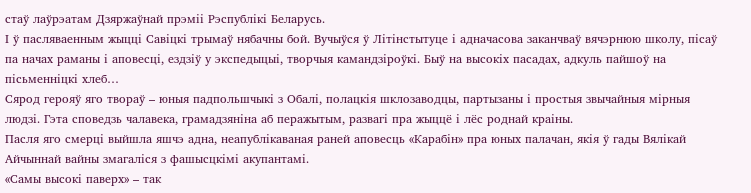стаў лаўрэатам Дзяржаўнай прэміі Рэспублікі Беларусь.
І ў пасляваенным жыцці Савіцкі трымаў нябачны бой. Вучыўся ў Літінстытуце і адначасова заканчваў вячэрнюю школу, пісаў па начах раманы і аповесці, ездзіў у экспедыцыі, творчыя камандзіроўкі. Быў на высокіх пасадах, адкуль пайшоў на пісьменніцкі хлеб…
Сярод герояў яго твораў – юныя падпольшчыкі з Обалі, полацкія шклозаводцы, партызаны і простыя звычайныя мірныя людзі. Гэта споведзь чалавека, грамадзяніна аб перажытым, развагі пра жыццё і лёс роднай краіны.
Пасля яго смерці выйшла яшчэ адна, неапублікаваная раней аповесць «Карабін» пра юных палачан, якія ў гады Вялікай Айчыннай вайны змагаліся з фашысцкімі акупантамі.
«Самы высокі паверх» – так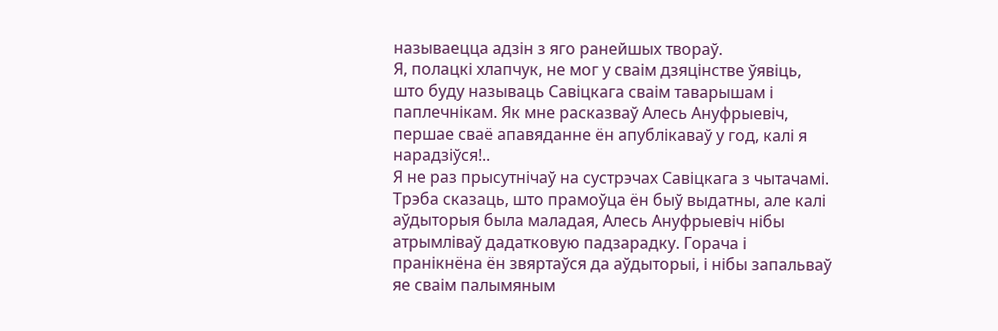называецца адзін з яго ранейшых твораў.
Я, полацкі хлапчук, не мог у сваім дзяцінстве ўявіць, што буду называць Савіцкага сваім таварышам і паплечнікам. Як мне расказваў Алесь Ануфрыевіч, першае сваё апавяданне ён апублікаваў у год, калі я нарадзіўся!..
Я не раз прысутнічаў на сустрэчах Савіцкага з чытачамі. Трэба сказаць, што прамоўца ён быў выдатны, але калі аўдыторыя была маладая, Алесь Ануфрыевіч нібы атрымліваў дадатковую падзарадку. Горача і пранікнёна ён звяртаўся да аўдыторыі, і нібы запальваў яе сваім палымяным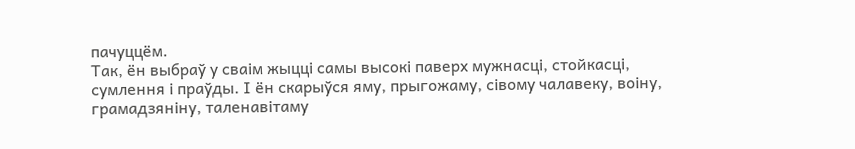пачуццём.
Так, ён выбраў у сваім жыцці самы высокі паверх мужнасці, стойкасці, сумлення і праўды. І ён скарыўся яму, прыгожаму, сівому чалавеку, воіну, грамадзяніну, таленавітаму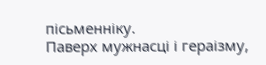пісьменніку.
Паверх мужнасці і гераізму,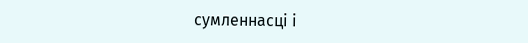сумленнасці і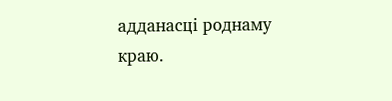адданасці роднаму краю.